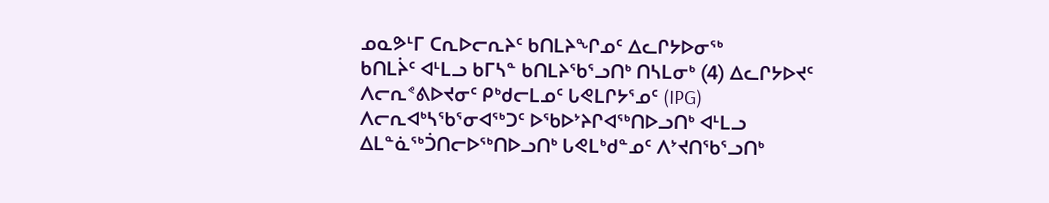ᓄᓇᕗᒻᒥ ᑕᕆᐅᓕᕆᔨᑦ ᑲᑎᒪᔨᖏᓄᑦ ᐃᓚᒋᔭᐅᓂᖅ
ᑲᑎᒪᔩᑦ ᐊᒻᒪᓗ ᑲᒥᓴᓐ ᑲᑎᒪᔨᖃᕐᓗᑎᒃ ᑎᓴᒪᓂᒃ (4) ᐃᓚᒋᔭᐅᔪᑦ ᐱᓕᕆᕝᕕᐅᔪᓂᑦ ᑭᒃᑯᓕᒪᓄᑦ ᒐᕙᒪᒋᔭᕐᓄᑦ (IPG) ᐱᓕᕆᐊᒃᓴᖃᕐᓂᐊᖅᑐᑦ ᐅᖃᐅᔾᔨᒋᐊᖅᑎᐅᓗᑎᒃ ᐊᒻᒪᓗ ᐃᒪᓐᓈᖅᑑᑎᓕᐅᖅᑎᐅᓗᑎᒃ ᒐᕙᒪᒃᑯᓐᓄᑦ ᐱᔾᔪᑎᖃᕐᓗᑎᒃ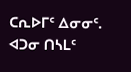ᑕᕆᐅᒥᑦ ᐃᓂᓂᑦ. ᐊᑐᓂ ᑎᓴᒪᑦ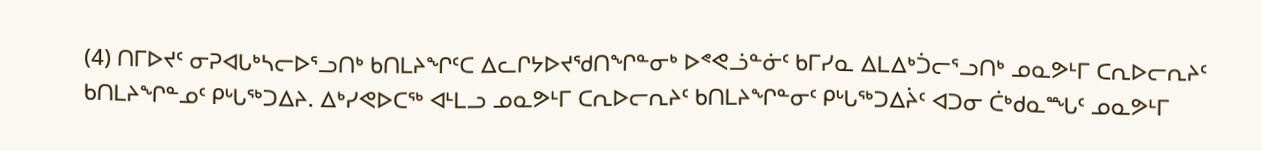(4) ᑎᒥᐅᔪᑦ ᓂᕈᐊᒐᒃᓴᓕᐅᕐᓗᑎᒃ ᑲᑎᒪᔨᖏᑦᑕ ᐃᓚᒋᔭᐅᔪᖁᑎᖏᓐᓂᒃ ᐅᕝᕙᓘᓐᓃᑦ ᑲᒥᓯᓇ ᐃᒪᐃᒃᑑᓕᕐᓗᑎᒃ ᓄᓇᕗᒻᒥ ᑕᕆᐅᓕᕆᔨᑦ ᑲᑎᒪᔨᖏᓐᓄᑦ ᑭᒡᒐᖅᑐᐃᔨ. ᐃᒃᓯᕙᐅᑕᖅ ᐊᒻᒪᓗ ᓄᓇᕗᒻᒥ ᑕᕆᐅᓕᕆᔨᑦ ᑲᑎᒪᔨᖏᓐᓂᑦ ᑭᒡᒐᖅᑐᐃᔩᑦ ᐊᑐᓂ ᑖᒃᑯᓇᙵᑦ ᓄᓇᕗᒻᒥ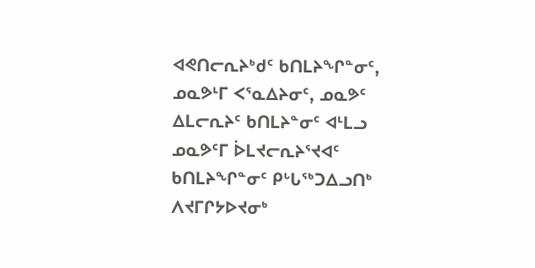ᐊᕙᑎᓕᕆᔨᒃᑯᑦ ᑲᑎᒪᔨᖏᓐᓂᑦ, ᓄᓇᕗᒻᒥ ᐸᕐᓇᐃᔨᓂᑦ, ᓄᓇᕗᑦ ᐃᒪᓕᕆᔨᑦ ᑲᑎᒪᔨᓐᓂᑦ ᐊᒻᒪᓗ ᓄᓇᕗᑦᒥ ᐆᒪᔪᓕᕆᔨᕐᔪᐊᑦ ᑲᑎᒪᔨᖏᓐᓂᑦ ᑭᒡᒐᖅᑐᐃᓗᑎᒃ ᐱᔪᒥᒋᔭᐅᔪᓂᒃ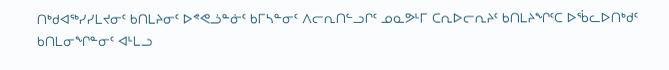ᑎᒃᑯᐊᖅᓯᓯᒪᔪᓂᑦ ᑲᑎᒪᔨᓂᑦ ᐅᕝᕙᓘᓐᓃᑦ ᑲᒥᓴᓐᓂᑦ ᐱᓕᕆᑎᓪᓗᒋᑦ ᓄᓇᕗᒻᒥ ᑕᕆᐅᓕᕆᔨᑦ ᑲᑎᒪᔨᖏᑦᑕ ᐅᖄᓚᐅᑎᒃᑯᑦ ᑲᑎᒪᓂᖏᓐᓂᑦ ᐊᒻᒪᓗ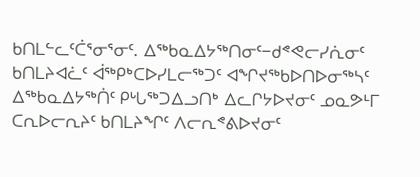ᑲᑎᒪᓪᓚᑦᑖᕐᓂᕐᓂᑦ. ᐃᖅᑲᓇᐃᔭᖅᑎᓂᑦ−ᑯᕝᕙᓕᓯᕇᓂᑦ ᑲᑎᒪᔨᐊᓛᑦ ᐋᖅᑭᒃᑕᐅᓯᒪᓕᖅᑐᑦ ᐊᖏᔪᖅᑲᐅᑎᐅᓂᖅᓴᑦ ᐃᖅᑲᓇᐃᔭᖅᑏᑦ ᑭᒡᒐᖅᑐᐃᓗᑎᒃ ᐃᓚᒋᔭᐅᔪᓂᑦ ᓄᓇᕗᒻᒥ ᑕᕆᐅᓕᕆᔨᑦ ᑲᑎᒪᔨᖏᑦ ᐱᓕᕆᕝᕕᐅᔪᓂᑦ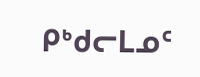ᑭᒃᑯᓕᒪᓄᑦ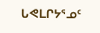ᒐᕙᒪᒋᔭᕐᓄᑦ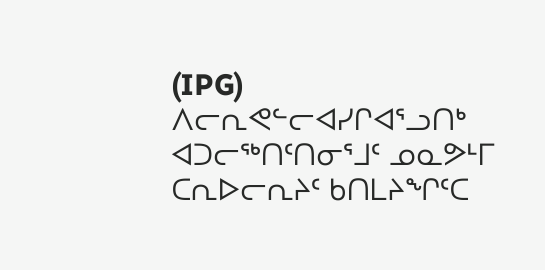(IPG) ᐱᓕᕆᕙᓪᓕᐊᓯᒋᐊᕐᓗᑎᒃ ᐊᑐᓕᖅᑎᑦᑎᓂᕐᒧᑦ ᓄᓇᕗᒻᒥ ᑕᕆᐅᓕᕆᔨᑦ ᑲᑎᒪᔨᖏᑦᑕ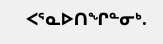ᐸᕐᓇᐅᑎᖏᓐᓂᒃ.